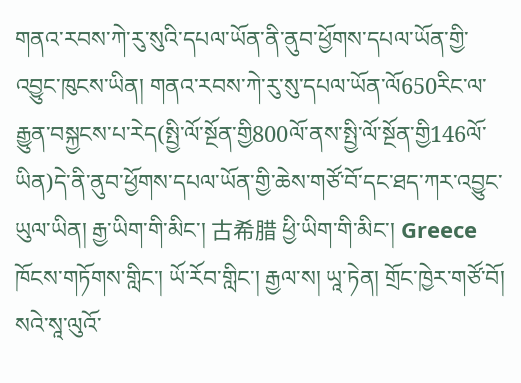གནའ་རབས་ཀེ་རུ་སུའི་དཔལ་ཡོན་ནི་ནུབ་ཕྱོགས་དཔལ་ཡོན་གྱི་འབྱུང་ཁུངས་ཡིན། གནའ་རབས་ཀེ་རུ་སུ་དཔལ་ཡོན་ལོ650རིང་ལ་རྒྱུན་བསྐྱངས་པ་རེད(སྤྱི་ལོ་སྔོན་གྱི800ལོ་ནས་སྤྱི་ལོ་སྔོན་གྱི146ལོ་ཡིན)དེ་ནི་ནུབ་ཕྱོགས་དཔལ་ཡོན་གྱི་ཆེས་གཙོ་བོ་དང་ཐད་ཀར་འབྱུང་ཡུལ་ཡིན། རྒྱ་ཡིག་གི་མིང་། 古希腊 ཕྱི་ཡིག་གི་མིང་། Greece ཁོངས་གཏོགས་གླིང་། ཡོ་རོབ་གླིང་། རྒྱལ་ས། ཡཱ་ཏེན། གྲོང་ཁྱེར་གཙོ་བོ། སའེ་སཱ་ལུའོ་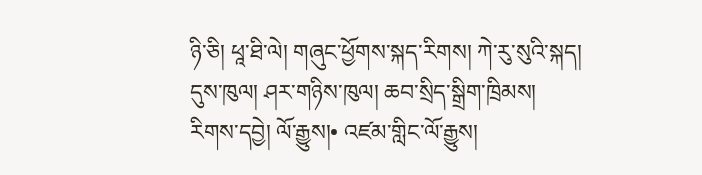ཉི་ཅི། ཕཱ་ཐི་ལེ། གཞུང་ཕྱོགས་སྐད་རིགས། ཀེ་རུ་སུའི་སྐད། དུས་ཁུལ། ཤར་གཉིས་ཁུལ། ཆབ་སྲིད་སྒྲིག་ཁྲིམས།
རིགས་དབྱེ། ལོ་རྒྱུས།• འཛམ་གླིང་ལོ་རྒྱུས།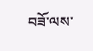བཟོ་ལས་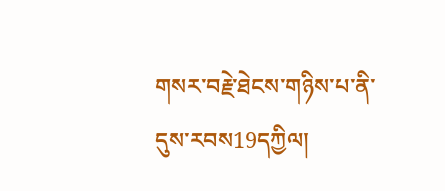གསར་བརྗེ་ཐེངས་གཉིས་པ་ནི་དུས་རབས19དཀྱིལ།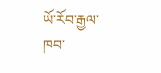ཡོ་རོབ་རྒྱལ་ཁབ་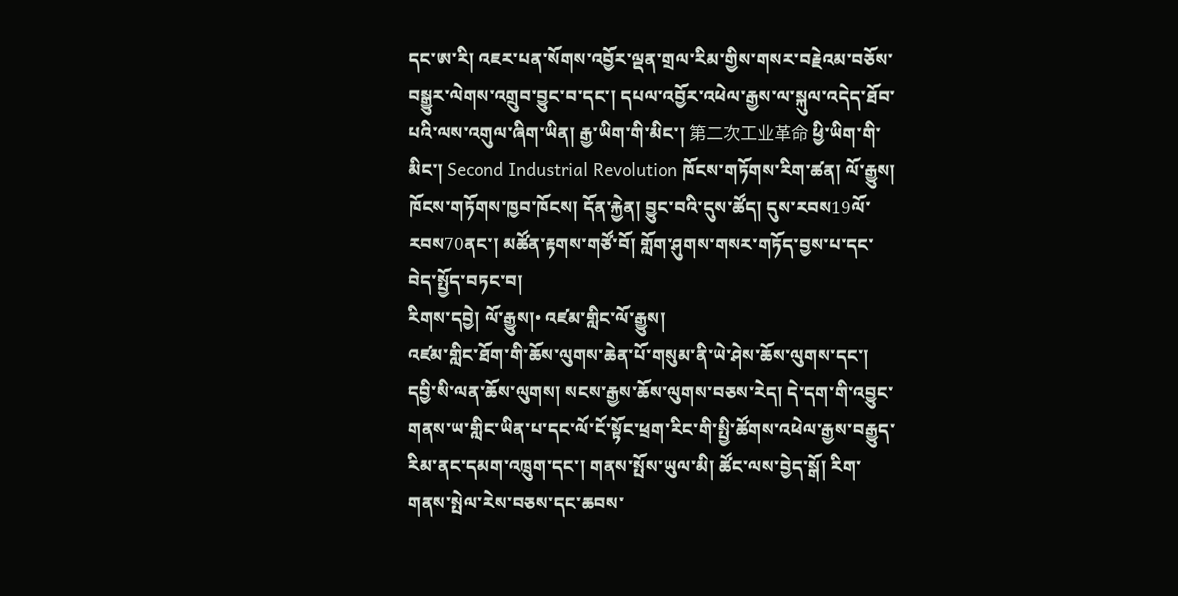དང་ཨ་རི། འཇར་པན་སོགས་འབྱོར་ལྡན་གྲལ་རིམ་གྱིས་གསར་བརྗེའམ་བཅོས་བསྒྱུར་ལེགས་འགྲུབ་བྱུང་བ་དང་། དཔལ་འབྱོར་འཕེལ་རྒྱས་ལ་སྐུལ་འདེད་ཐོབ་པའི་ལས་འགུལ་ཞིག་ཡིན། རྒྱ་ཡིག་གི་མིང་། 第二次工业革命 ཕྱི་ཡིག་གི་མིང་། Second Industrial Revolution ཁོངས་གཏོགས་རིག་ཚན། ལོ་རྒྱུས། ཁོངས་གཏོགས་ཁྱབ་ཁོངས། དོན་རྐྱེན། བྱུང་བའི་དུས་ཚོད། དུས་རབས19ལོ་རབས70ནང་། མཚོན་རྟགས་གཙོ་བོ། གློག་ཤུགས་གསར་གཏོད་བྱས་པ་དང་བེད་སྤྱོད་བཏང་བ།
རིགས་དབྱེ། ལོ་རྒྱུས།• འཛམ་གླིང་ལོ་རྒྱུས།
འཛམ་གླིང་ཐོག་གི་ཆོས་ལུགས་ཆེན་པོ་གསུམ་ནི་ཡེ་ཤེས་ཆོས་ལུགས་དང་། དབྱི་སི་ལན་ཆོས་ལུགས། སངས་རྒྱས་ཆོས་ལུགས་བཅས་རེད། དེ་དག་གི་འབྱུང་གནས་ཡ་གླིང་ཡིན་པ་དང་ལོ་ངོ་སྟོང་ཕྲག་རིང་གི་སྤྱི་ཚོགས་འཕེལ་རྒྱས་བརྒྱུད་རིམ་ནང་དམག་འཁྲུག་དང་། གནས་སྤོས་ཡུལ་མི། ཚོང་ལས་བྱེད་སྒོ། རིག་གནས་སྤེལ་རེས་བཅས་དང་ཆབས་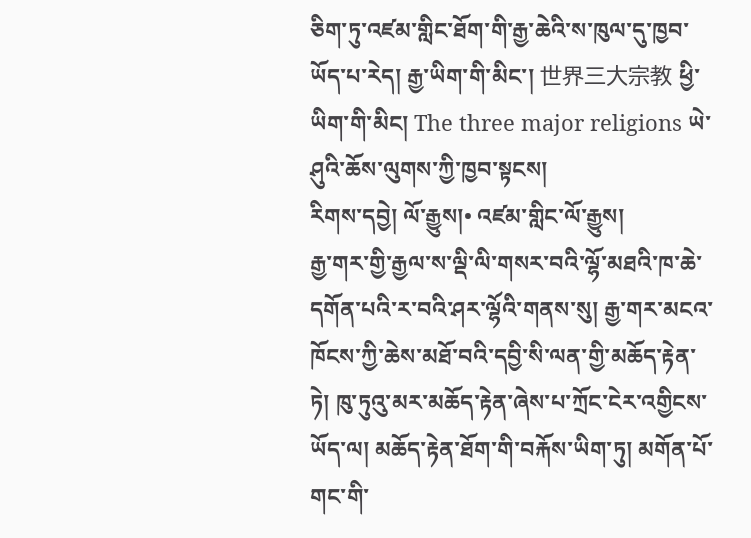ཅིག་ཏུ་འཛམ་གླིང་ཐོག་གི་རྒྱ་ཆེའི་ས་ཁུལ་དུ་ཁྱབ་ཡོད་པ་རེད། རྒྱ་ཡིག་གི་མིང་། 世界三大宗教 ཕྱི་ཡིག་གི་མིང། The three major religions ཡེ་ཤུའི་ཆོས་ལུགས་ཀྱི་ཁྱབ་སྟངས།
རིགས་དབྱེ། ལོ་རྒྱུས།• འཛམ་གླིང་ལོ་རྒྱུས།
རྒྱ་གར་གྱི་རྒྱལ་ས་ལྡི་ལི་གསར་བའི་ལྷོ་མཐའི་ཁ་ཆེ་དགོན་པའི་ར་བའི་ཤར་ལྷོའི་གནས་སུ། རྒྱ་གར་མངའ་ཁོངས་ཀྱི་ཆེས་མཐོ་བའི་དབྱི་སི་ལན་གྱི་མཆོད་རྟེན་ཏེ། ཁུ་ཏུའུ་མར་མཆོད་རྟེན་ཞེས་པ་ཀྲོང་ངེར་འགྱིངས་ཡོད་ལ། མཆོད་རྟེན་ཐོག་གི་བརྐོས་ཡིག་ཏུ། མགོན་པོ་གང་གི་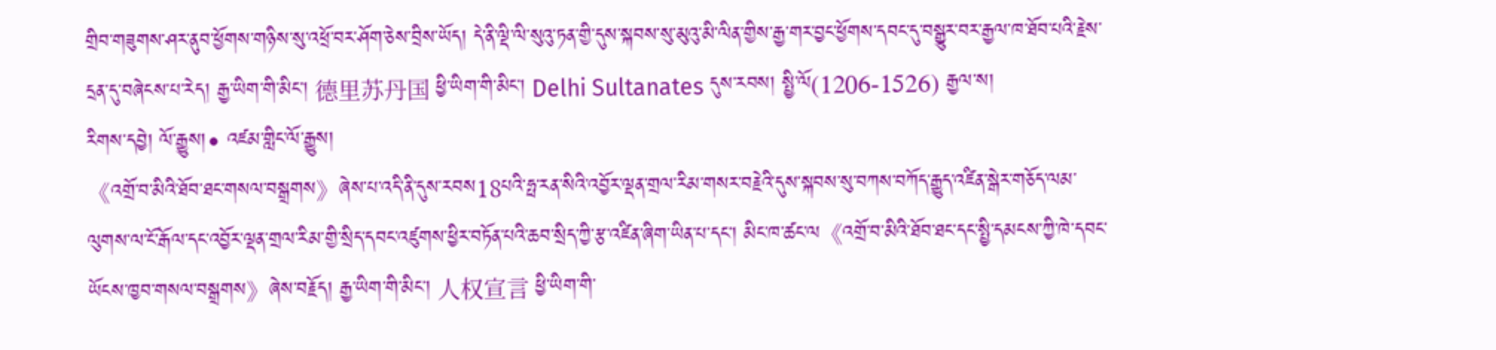གྲིབ་གཟུགས་ཤར་ནུབ་ཕྱོགས་གཉིས་སུ་འཕྲོ་བར་ཤོག་ཅེས་བྲིས་ཡོད། དེ་ནི་ལྡི་ལི་སུའུ་ཏན་གྱི་དུས་སྐབས་སུ་མུའུ་མི་ལིན་གྱིས་རྒྱ་གར་བྱང་ཕྱོགས་དབང་དུ་བསྒྱུར་བར་རྒྱལ་ཁ་ཐོབ་པའི་རྗེས་དྲན་དུ་བཞེངས་པ་རེད། རྒྱ་ཡིག་གི་མིང་། 德里苏丹国 ཕྱི་ཡིག་གི་མིང་། Delhi Sultanates དུས་རབས། སྤྱི་ལོ(1206-1526) རྒྱལ་ས།
རིགས་དབྱེ། ལོ་རྒྱུས།• འཛམ་གླིང་ལོ་རྒྱུས།
《འགྲོ་བ་མིའི་ཐོབ་ཐང་གསལ་བསྒྲགས》ཞེས་པ་འདི་ནི་དུས་རབས18པའི་ཧྥ་རན་སིའི་འབྱོར་ལྡན་གྲལ་རིམ་གསར་བརྗེའི་དུས་སྐབས་སུ་བཀས་བཀོད་རྒྱུད་འཛིན་སྒེར་གཅོད་ལམ་ལུགས་ལ་ངོ་རྒོལ་དང་འབྱོར་ལྡན་གྲལ་རིམ་གྱི་སྲིད་དབང་འཛུགས་ཕྱིར་བཏོན་པའི་ཆབ་སྲིད་ཀྱི་རྩ་འཛིན་ཞིག་ཡིན་པ་དང་། མིང་ཁ་ཚང་ལ《འགྲོ་བ་མིའི་ཐོབ་ཐང་དང་སྤྱི་དམངས་ཀྱི་ཁེ་དབང་ཡོངས་ཁྱབ་གསལ་བསྒྲགས》ཞེས་བརྗོད། རྒྱ་ཡིག་གི་མིང་། 人权宣言 ཕྱི་ཡིག་གི་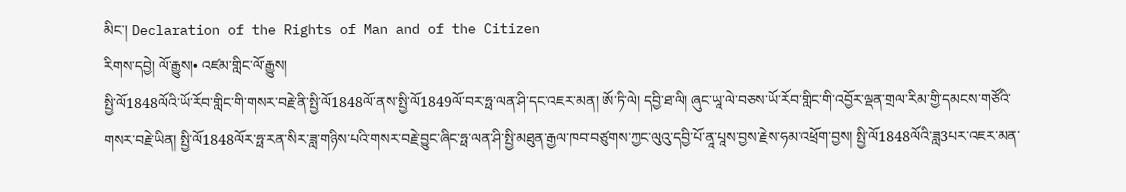མིང་། Declaration of the Rights of Man and of the Citizen
རིགས་དབྱེ། ལོ་རྒྱུས།• འཛམ་གླིང་ལོ་རྒྱུས།
སྤྱི་ལོ1848ལོའི་ཡོ་རོབ་གླིང་གི་གསར་བརྗེ་ནི་སྤྱི་ལོ1848ལོ་ནས་སྤྱི་ལོ1849ལོ་བར་ཧྥ་ལན་ཤི་དང་འཇར་མན། ཨོ་ཏི་ལེ། དབྱི་ཐ་ལི། ཞུང་ཡཱ་ལེ་བཅས་ཡོ་རོབ་གླིང་གི་འབྱོར་ལྡན་གྲལ་རིམ་གྱི་དམངས་གཙོའི་གསར་བརྗེ་ཡིན། སྤྱི་ལོ1848ལོར་ཧྥ་རན་སིར་ཟླ་གཉིས་པའི་གསར་བརྗེ་བྱུང་ཞིང་ཧྥ་ལན་ཤི་སྤྱི་མཐུན་རྒྱལ་ཁབ་བཙུགས་ཀྱང་ལུའུ་དབྱི་པོ་ནཱ་པཱས་བྱས་རྗེས་ཧམ་འཕྲོག་བྱས། སྤྱི་ལོ1848ལོའི་ཟླ3པར་འཇར་མན་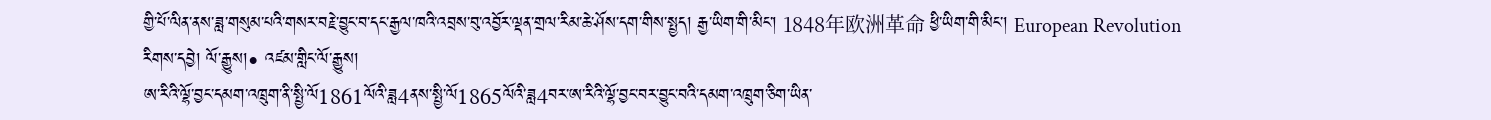གྱི་པོ་ལིན་ནས་ཟླ་གསུམ་པའི་གསར་བརྗེ་བྱུང་བ་དང་རྒྱལ་ཁའི་འབྲས་བུ་འབྱོར་ལྡན་གྲལ་རིམ་ཆེ་ཤོས་དག་གིས་སྤྱད། རྒྱ་ཡིག་གི་མིང་། 1848年欧洲革命 ཕྱི་ཡིག་གི་མིང་། European Revolution
རིགས་དབྱེ། ལོ་རྒྱུས།• འཛམ་གླིང་ལོ་རྒྱུས།
ཨ་རིའི་ལྷོ་བྱང་དམག་འཁྲུག་ནི་སྤྱི་ལོ1861ལོའི་ཟླ4ནས་སྤྱི་ལོ1865ལོའི་ཟླ4བར་ཨ་རིའི་ལྷོ་བྱང་བར་བྱུང་བའི་དམག་འཁྲུག་ཅིག་ཡིན་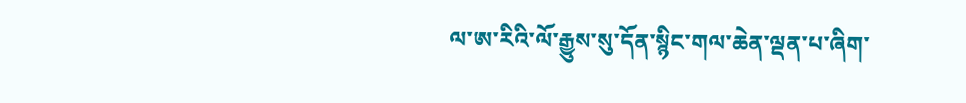ལ་ཨ་རིའི་ལོ་རྒྱུས་སུ་དོན་སྙིང་གལ་ཆེན་ལྡན་པ་ཞིག་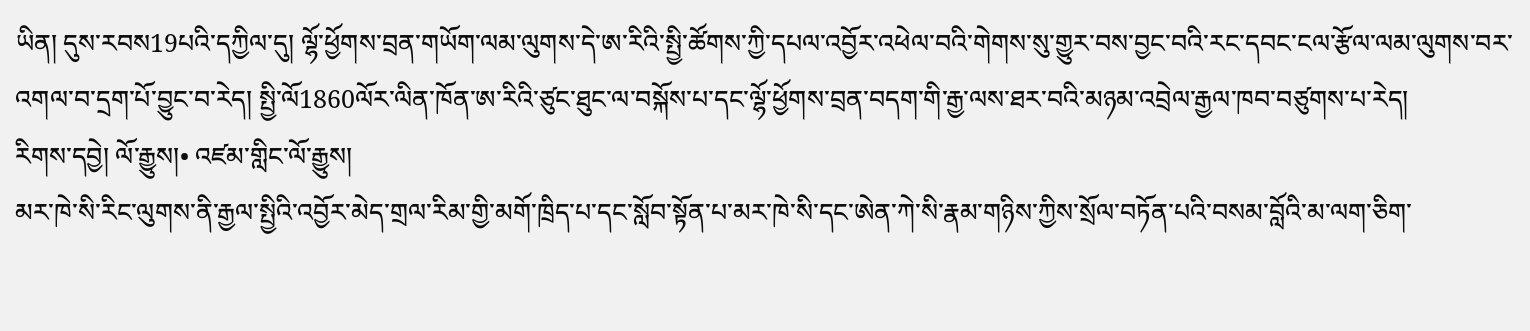ཡིན། དུས་རབས19པའི་དཀྱིལ་དུ། ལྷོ་ཕྱོགས་བྲན་གཡོག་ལམ་ལུགས་དེ་ཨ་རིའི་སྤྱི་ཚོགས་ཀྱི་དཔལ་འབྱོར་འཕེལ་བའི་གེགས་སུ་གྱུར་བས་བྱང་བའི་རང་དབང་ངལ་རྩོལ་ལམ་ལུགས་བར་འགལ་བ་དྲག་པོ་བྱུང་བ་རེད། སྤྱི་ལོ1860ལོར་ལིན་ཁོན་ཨ་རིའི་ཙུང་ཐུང་ལ་བསྐོས་པ་དང་ལྷོ་ཕྱོགས་བྲན་བདག་གི་རྒྱ་ལས་ཐར་བའི་མཉམ་འབྲེལ་རྒྱལ་ཁབ་བཙུགས་པ་རེད།
རིགས་དབྱེ། ལོ་རྒྱུས།• འཛམ་གླིང་ལོ་རྒྱུས།
མར་ཁེ་སི་རིང་ལུགས་ནི་རྒྱལ་སྤྱིའི་འབྱོར་མེད་གྲལ་རིམ་གྱི་མགོ་ཁྲིད་པ་དང་སློབ་སྟོན་པ་མར་ཁེ་སི་དང་ཨེན་ཀེ་སི་རྣམ་གཉིས་ཀྱིས་སྲོལ་བཏོན་པའི་བསམ་བློའི་མ་ལག་ཅིག་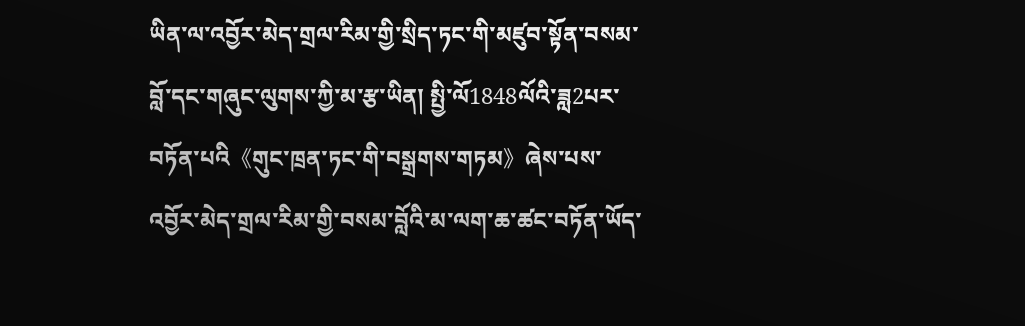ཡིན་ལ་འབྱོར་མེད་གྲལ་རིམ་གྱི་སྲིད་ཏང་གི་མཛུབ་སྟོན་བསམ་བློ་དང་གཞུང་ལུགས་ཀྱི་མ་རྩ་ཡིན། སྤྱི་ལོ1848ལོའི་ཟླ2པར་བཏོན་པའི《གུང་ཁྲན་ཏང་གི་བསྒྲགས་གཏམ》ཞེས་པས་འབྱོར་མེད་གྲལ་རིམ་གྱི་བསམ་བློའི་མ་ལག་ཆ་ཚང་བཏོན་ཡོད་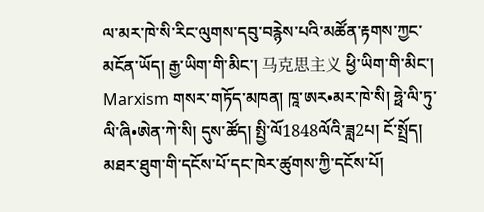ལ་མར་ཁེ་སི་རིང་ལུགས་དབུ་བརྙེས་པའི་མཚོན་རྟགས་ཀྱང་མངོན་ཡོད། རྒྱ་ཡིག་གི་མིང་། 马克思主义 ཕྱི་ཡིག་གི་མིང་། Marxism གསར་གཏོད་མཁན། ཁཱ་ཨར•མར་ཁེ་སི། ཧྥེ་ལི་ཏུ་ལི་ཞི•ཨེན་ཀེ་སི། དུས་ཚོད། སྤྱི་ལོ1848ལོའི་ཟླ2པ། ངོ་སྤྲོད། མཐར་ཐུག་གི་དངོས་པོ་དང་ཁེར་ཚུགས་ཀྱི་དངོས་པོ།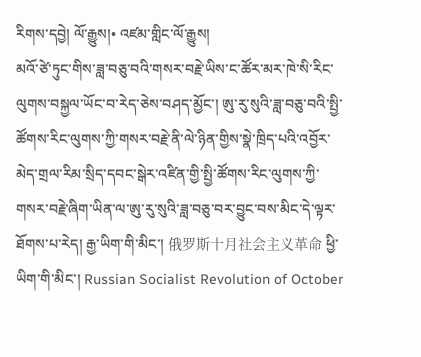རིགས་དབྱེ། ལོ་རྒྱུས།• འཛམ་གླིང་ལོ་རྒྱུས།
མའོ་ཙེ་ཏུང་གིས་ཟླ་བཅུ་བའི་གསར་བརྗེ་ཡིས་ང་ཚོར་མར་ཁེ་སི་རིང་ལུགས་བསྐྱལ་ཡོང་བ་རེད་ཅེས་བཤད་མྱོང་། ཨུ་རུ་སུའི་ཟླ་བཅུ་བའི་སྤྱི་ཚོགས་རིང་ལུགས་ཀྱི་གསར་བརྗེ་ནི་ལེ་ཉིན་གྱིས་སྣེ་ཁྲིད་པའི་འབྱོར་མེད་གྲལ་རིམ་སྲིད་དབང་སྒེར་འཛིན་གྱི་སྤྱི་ཚོགས་རིང་ལུགས་ཀྱི་གསར་བརྗེ་ཞིག་ཡིན་ལ་ཨུ་རུ་སུའི་ཟླ་བཅུ་བར་བྱུང་བས་མིང་དེ་ལྟར་ཐོགས་པ་རེད། རྒྱ་ཡིག་གི་མིང་། 俄罗斯十月社会主义革命 ཕྱི་ཡིག་གི་མིང་། Russian Socialist Revolution of October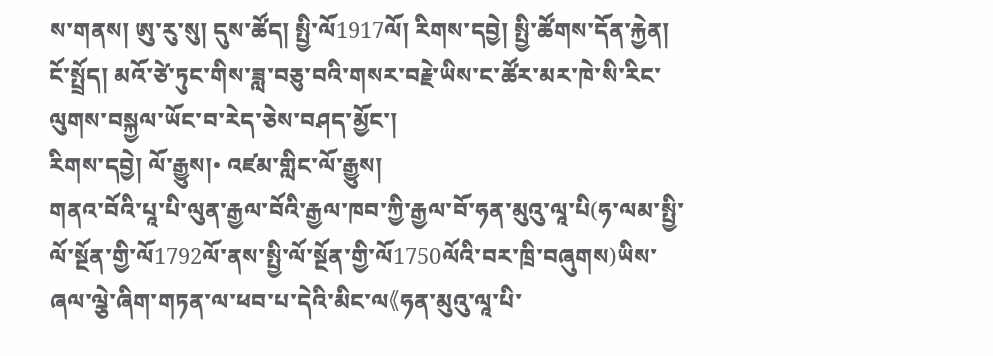ས་གནས། ཨུ་རུ་སུ། དུས་ཚོད། སྤྱི་ལོ1917ལོ། རིགས་དབྱེ། སྤྱི་ཚོགས་དོན་རྐྱེན། ངོ་སྤྲོད། མའོ་ཙེ་ཏུང་གིས་ཟླ་བཅུ་བའི་གསར་བརྗེ་ཡིས་ང་ཚོར་མར་ཁེ་སི་རིང་ལུགས་བསྐྱལ་ཡོང་བ་རེད་ཅེས་བཤད་མྱོང་།
རིགས་དབྱེ། ལོ་རྒྱུས།• འཛམ་གླིང་ལོ་རྒྱུས།
གནའ་བོའི་པཱ་པི་ལུན་རྒྱལ་བོའི་རྒྱལ་ཁབ་ཀྱི་རྒྱལ་བོ་ཧན་མུའུ་ལཱ་པི(ཧ་ལམ་སྤྱི་ལོ་སྔོན་གྱི་ལོ1792ལོ་ནས་སྤྱི་ལོ་སྔོན་གྱི་ལོ1750ལོའི་བར་ཁྲི་བཞུགས)ཡིས་ཞལ་ལྕེ་ཞིག་གཏན་ལ་ཕབ་པ་དེའི་མིང་ལ《ཧན་མུའུ་ལཱ་པི་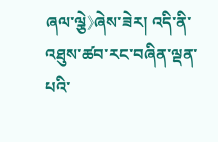ཞལ་ལྕེ》ཞེས་ཟེར། འདི་ནི་འཐུས་ཚབ་རང་བཞིན་ལྡན་པའི་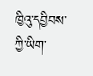ཁྱིའུ་དབྱིབས་ཀྱི་ཡིག་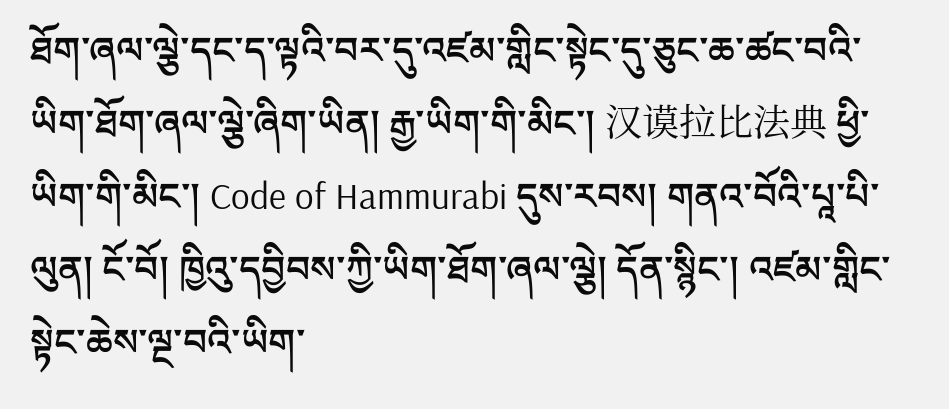ཐོག་ཞལ་ལྕེ་དང་ད་ལྟའི་བར་དུ་འཛམ་གླིང་སྟེང་དུ་ཅུང་ཆ་ཚང་བའི་ཡིག་ཐོག་ཞལ་ལྕེ་ཞིག་ཡིན། རྒྱ་ཡིག་གི་མིང་། 汉谟拉比法典 ཕྱི་ཡིག་གི་མིང་། Code of Hammurabi དུས་རབས། གནའ་བོའི་པཱ་པི་ལུན། ངོ་བོ། ཁྱིའུ་དབྱིབས་ཀྱི་ཡིག་ཐོག་ཞལ་ལྕེ། དོན་སྙིང་། འཛམ་གླིང་སྟེང་ཆེས་ལྔ་བའི་ཡིག་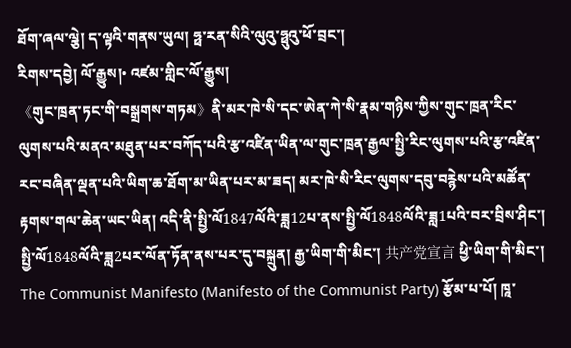ཐོག་ཞལ་ལྕེ། ད་ལྟའི་གནས་ཡུལ། ཧྥ་རན་སིའི་ལུའུ་ཧྥུའུ་ཕོ་བྲང་།
རིགས་དབྱེ། ལོ་རྒྱུས།• འཛམ་གླིང་ལོ་རྒྱུས།
《གུང་ཁྲན་ཏང་གི་བསྒྲགས་གཏམ》ནི་མར་ཁེ་སི་དང་ཨེན་ཀེ་སི་རྣམ་གཉིས་ཀྱིས་གུང་ཁྲན་རིང་ལུགས་པའི་མནའ་མཐུན་པར་བཀོད་པའི་རྩ་འཛིན་ཡིན་ལ་གུང་ཁྲན་རྒྱལ་སྤྱི་རིང་ལུགས་པའི་རྩ་འཛིན་རང་བཞིན་ལྡན་པའི་ཡིག་ཆ་ཐོག་མ་ཡིན་པར་མ་ཟད། མར་ཁེ་སི་རིང་ལུགས་དབུ་བརྙེས་པའི་མཚོན་རྟགས་གལ་ཆེན་ཡང་ཡིན། འདི་ནི་སྤྱི་ལོ1847ལོའི་ཟླ12པ་ནས་སྤྱི་ལོ1848ལོའི་ཟླ1པའི་བར་བྲིས་ཤིང་། སྤྱི་ལོ1848ལོའི་ཟླ2པར་ལོན་ཏོན་ནས་པར་དུ་བསྐྲུན། རྒྱ་ཡིག་གི་མིང་། 共产党宣言 ཕྱི་ཡིག་གི་མིང་། The Communist Manifesto (Manifesto of the Communist Party) རྩོམ་པ་པོ། ཁཱ་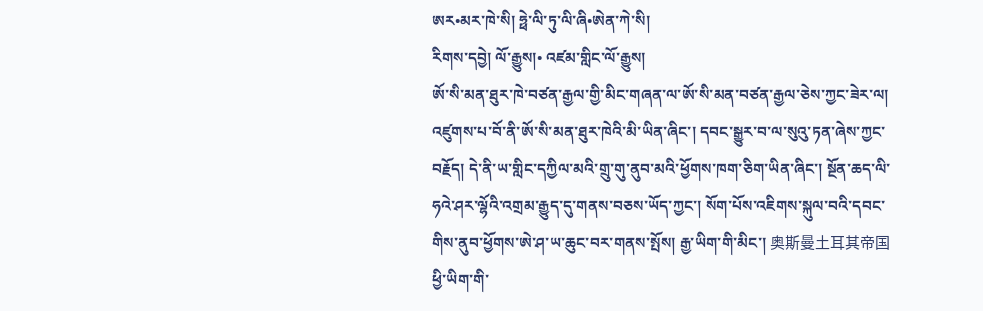ཨར•མར་ཁེ་སི། ཧྥེ་ལི་ཏུ་ལི་ཞི•ཨེན་ཀེ་སི།
རིགས་དབྱེ། ལོ་རྒྱུས།• འཛམ་གླིང་ལོ་རྒྱུས།
ཨོ་སི་མན་ཐུར་ཁེ་བཙན་རྒྱལ་གྱི་མིང་གཞན་ལ་ཨོ་སི་མན་བཙན་རྒྱལ་ཅེས་ཀྱང་ཟེར་ལ། འཛུགས་པ་བོ་ནི་ཨོ་སི་མན་ཐུར་ཁེའི་མི་ཡིན་ཞིང་། དབང་སྒྱུར་བ་ལ་སུའུ་ཏན་ཞེས་ཀྱང་བརྗོད། དེ་ནི་ཡ་གླིང་དཀྱིལ་མའི་གྲུ་གུ་ནུབ་མའི་ཕྱོགས་ཁག་ཅིག་ཡིན་ཞིང་། སྔོན་ཆད་ལི་ཧའེ་ཤར་ལྷོའི་འགྲམ་རྒྱུད་དུ་གནས་བཅས་ཡོད་ཀྱང་། སོག་པོས་འཇིགས་སྐུལ་བའི་དབང་གིས་ནུབ་ཕྱོགས་ཨེ་ཤ་ཡ་ཆུང་བར་གནས་སྤོས། རྒྱ་ཡིག་གི་མིང་། 奥斯曼土耳其帝国 ཕྱི་ཡིག་གི་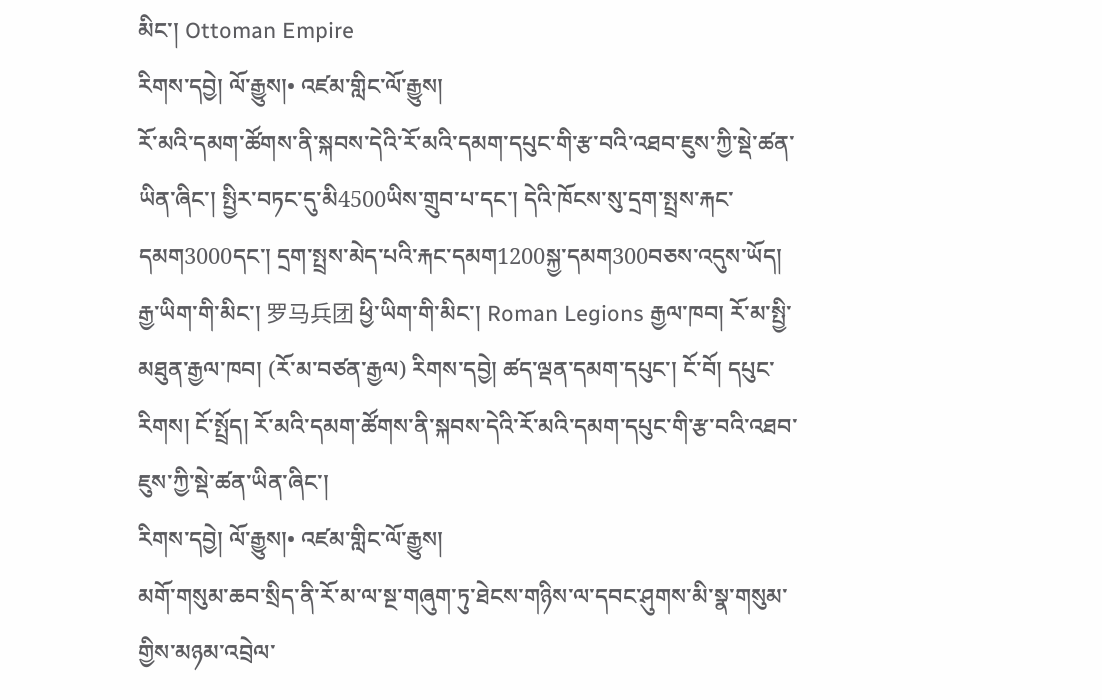མིང་། Ottoman Empire
རིགས་དབྱེ། ལོ་རྒྱུས།• འཛམ་གླིང་ལོ་རྒྱུས།
རོ་མའི་དམག་ཚོགས་ནི་སྐབས་དེའི་རོ་མའི་དམག་དཔུང་གི་རྩ་བའི་འཐབ་ཇུས་ཀྱི་སྡེ་ཚན་ཡིན་ཞིང་། སྤྱིར་བཏང་དུ་མི4500ཡིས་གྲུབ་པ་དང་། དེའི་ཁོངས་སུ་དྲག་སྤྲས་རྐང་དམག3000དང་། དྲག་སྤྲས་མེད་པའི་རྐང་དམག1200སྐྱ་དམག300བཅས་འདུས་ཡོད། རྒྱ་ཡིག་གི་མིང་། 罗马兵团 ཕྱི་ཡིག་གི་མིང་། Roman Legions རྒྱལ་ཁབ། རོ་མ་སྤྱི་མཐུན་རྒྱལ་ཁབ། (རོ་མ་བཙན་རྒྱལ) རིགས་དབྱེ། ཚད་ལྡན་དམག་དཔུང་། ངོ་བོ། དཔུང་རིགས། ངོ་སྤྲོད། རོ་མའི་དམག་ཚོགས་ནི་སྐབས་དེའི་རོ་མའི་དམག་དཔུང་གི་རྩ་བའི་འཐབ་ཇུས་ཀྱི་སྡེ་ཚན་ཡིན་ཞིང་།
རིགས་དབྱེ། ལོ་རྒྱུས།• འཛམ་གླིང་ལོ་རྒྱུས།
མགོ་གསུམ་ཆབ་སྲིད་ནི་རོ་མ་ལ་སྔ་གཞུག་ཏུ་ཐེངས་གཉིས་ལ་དབང་ཤུགས་མི་སྣ་གསུམ་གྱིས་མཉམ་འབྲེལ་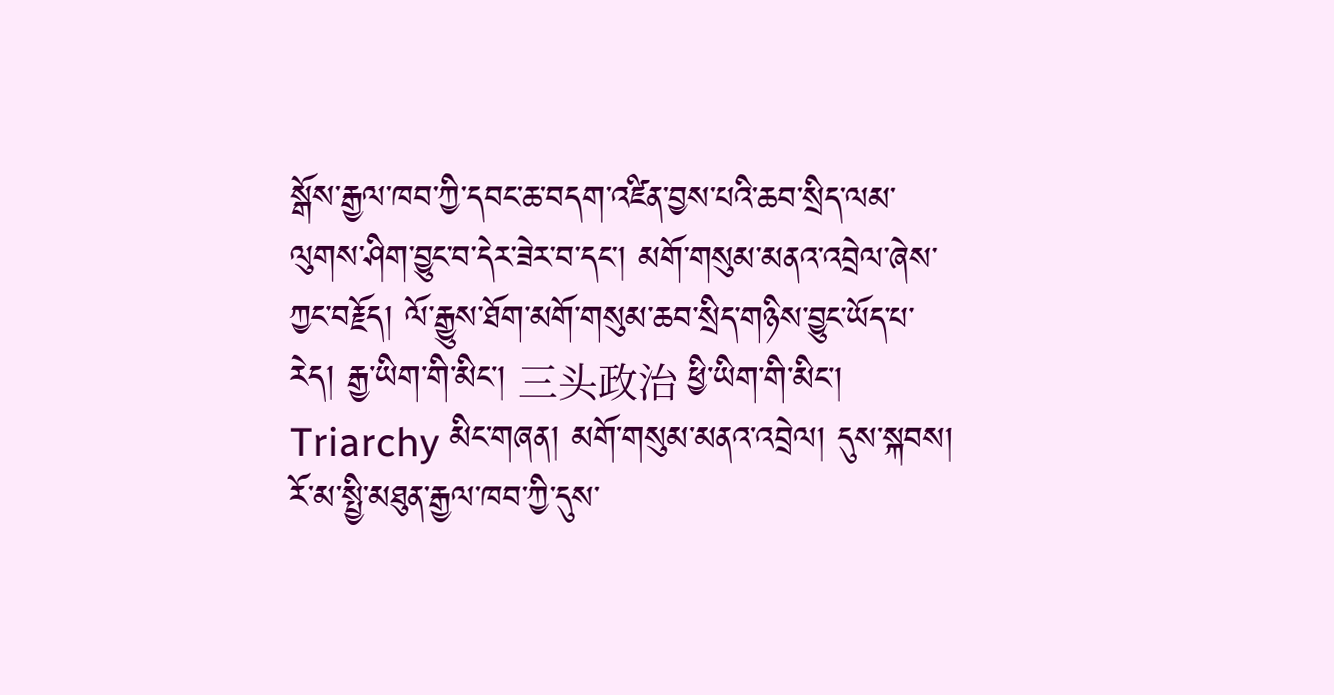སྒོས་རྒྱལ་ཁབ་ཀྱི་དབང་ཆ་བདག་འཛིན་བྱས་པའི་ཆབ་སྲིད་ལམ་ལུགས་ཤིག་བྱུང་བ་དེར་ཟེར་བ་དང་། མགོ་གསུམ་མནའ་འབྲེལ་ཞེས་ཀྱང་བརྗོད། ལོ་རྒྱུས་ཐོག་མགོ་གསུམ་ཆབ་སྲིད་གཉིས་བྱུང་ཡོད་པ་རེད། རྒྱ་ཡིག་གི་མིང་། 三头政治 ཕྱི་ཡིག་གི་མིང་། Triarchy མིང་གཞན། མགོ་གསུམ་མནའ་འབྲེལ། དུས་སྐབས། རོ་མ་སྤྱི་མཐུན་རྒྱལ་ཁབ་ཀྱི་དུས་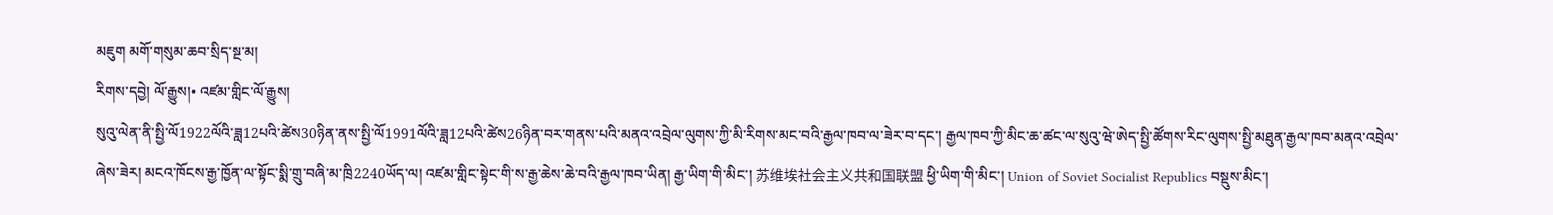མཇུག མགོ་གསུམ་ཆབ་སྲིད་སྔ་མ།
རིགས་དབྱེ། ལོ་རྒྱུས།• འཛམ་གླིང་ལོ་རྒྱུས།
སུའུ་ལེན་ནི་སྤྱི་ལོ1922ལོའི་ཟླ12པའི་ཚེས30ཉིན་ནས་སྤྱི་ལོ1991ལོའི་ཟླ12པའི་ཚེས26ཉིན་བར་གནས་པའི་མནའ་འབྲེལ་ལུགས་ཀྱི་མི་རིགས་མང་བའི་རྒྱལ་ཁབ་ལ་ཟེར་བ་དང་། རྒྱལ་ཁབ་ཀྱི་མིང་ཆ་ཚང་ལ་སུའུ་ཝེ་ཨེད་སྤྱི་ཚོགས་རིང་ལུགས་སྤྱི་མཐུན་རྒྱལ་ཁབ་མནའ་འབྲེལ་ཞེས་ཟེར། མངའ་ཁོངས་རྒྱ་ཁྱོན་ལ་སྟོང་སྨི་གྲུ་བཞི་མ་ཁྲི2240ཡོད་ལ། འཛམ་གླིང་སྟེང་གི་ས་རྒྱ་ཆེས་ཆེ་བའི་རྒྱལ་ཁབ་ཡིན། རྒྱ་ཡིག་གི་མིང་། 苏维埃社会主义共和国联盟 ཕྱི་ཡིག་གི་མིང་། Union of Soviet Socialist Republics བསྡུས་མིང་།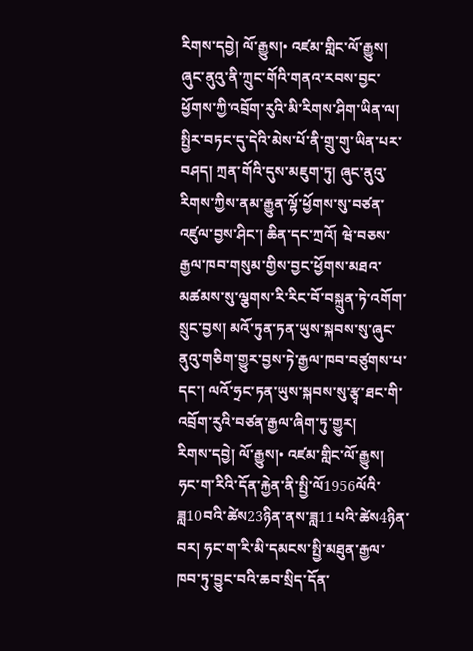རིགས་དབྱེ། ལོ་རྒྱུས།• འཛམ་གླིང་ལོ་རྒྱུས།
ཞུང་ནུའུ་ནི་ཀྲུང་གོའི་གནའ་རབས་བྱང་ཕྱོགས་ཀྱི་འབྲོག་རུའི་མི་རིགས་ཤིག་ཡིན་ལ། སྤྱིར་བཏང་དུ་དེའི་མེས་པོ་ནི་གྲུ་གུ་ཡིན་པར་བཤད། ཀྲན་གོའི་དུས་མཇུག་ཏུ། ཞུང་ནུའུ་རིགས་ཀྱིས་ནམ་རྒྱུན་ལྷོ་ཕྱོགས་སུ་བཙན་འཛུལ་བྱས་ཤིང་། ཆིན་དང་ཀྲའོ། ཝེ་བཅས་རྒྱལ་ཁབ་གསུམ་གྱིས་བྱང་ཕྱོགས་མཐའ་མཚམས་སུ་ལྕགས་རི་རིང་བོ་བསྐྲུན་ཏེ་འགོག་སྲུང་བྱས། མའོ་ཏུན་ཏན་ཡུས་སྐབས་སུ་ཞུང་ནུའུ་གཅིག་གྱུར་བྱས་ཏེ་རྒྱལ་ཁབ་བཙུགས་པ་དང་། ལའོ་ཧྲང་ཏན་ཡུས་སྐབས་སུ་རྩྭ་ཐང་གི་འབྲོག་རུའི་བཙན་རྒྱལ་ཞིག་ཏུ་གྱུར།
རིགས་དབྱེ། ལོ་རྒྱུས།• འཛམ་གླིང་ལོ་རྒྱུས།
ཧང་ག་རིའི་དོན་རྐྱེན་ནི་སྤྱི་ལོ1956ལོའི་ཟླ10བའི་ཚེས23ཉིན་ནས་ཟླ11པའི་ཚེས4ཉིན་བར། ཧང་ག་རི་མི་དམངས་སྤྱི་མཐུན་རྒྱལ་ཁབ་ཏུ་བྱུང་བའི་ཆབ་སྲིད་དོན་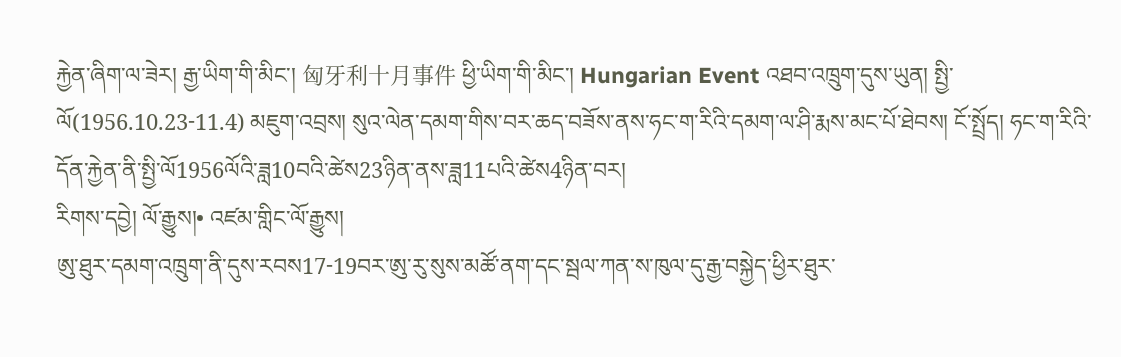རྐྱེན་ཞིག་ལ་ཟེར། རྒྱ་ཡིག་གི་མིང་། 匈牙利十月事件 ཕྱི་ཡིག་གི་མིང་། Hungarian Event འཐབ་འཁྲུག་དུས་ཡུན། སྤྱི་ལོ(1956.10.23-11.4) མཇུག་འབྲས། སུའ་ལེན་དམག་གིས་བར་ཆད་བཟོས་ནས་ཧང་ག་རིའི་དམག་ལ་ཤི་རྨས་མང་པོ་ཐེབས། ངོ་སྤྲོད། ཧང་ག་རིའི་དོན་རྐྱེན་ནི་སྤྱི་ལོ1956ལོའི་ཟླ10བའི་ཚེས23ཉིན་ནས་ཟླ11པའི་ཚེས4ཉིན་བར།
རིགས་དབྱེ། ལོ་རྒྱུས།• འཛམ་གླིང་ལོ་རྒྱུས།
ཨུ་ཐུར་དམག་འཁྲུག་ནི་དུས་རབས17-19བར་ཨུ་རུ་སུས་མཚོ་ནག་དང་སྦལ་ཀན་ས་ཁུལ་དུ་རྒྱ་བསྐྱེད་ཕྱིར་ཐུར་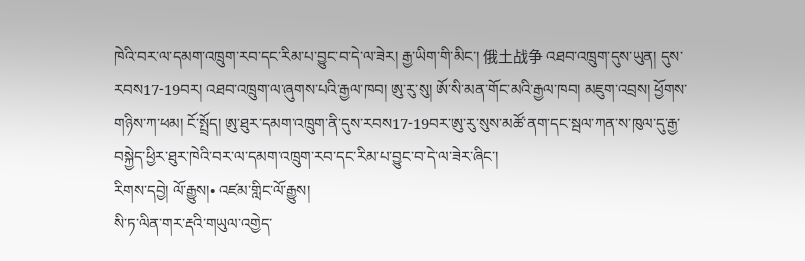ཁེའི་བར་ལ་དམག་འཁྲུག་རབ་དང་རིམ་པ་བྱུང་བ་དེ་ལ་ཟེར། རྒྱ་ཡིག་གི་མིང་། 俄土战争 འཐབ་འཁྲུག་དུས་ཡུན། དུས་རབས17-19བར། འཐབ་འཁྲུག་ལ་ཞུགས་པའི་རྒྱལ་ཁབ། ཨུ་རུ་སུ། ཨོ་སི་མན་གོང་མའི་རྒྱལ་ཁབ། མཇུག་འབྲས། ཕྱོགས་གཉིས་ཀ་ཕམ། ངོ་སྤྲོད། ཨུ་ཐུར་དམག་འཁྲུག་ནི་དུས་རབས17-19བར་ཨུ་རུ་སུས་མཚོ་ནག་དང་སྦལ་ཀན་ས་ཁུལ་དུ་རྒྱ་བསྐྱེད་ཕྱིར་ཐུར་ཁེའི་བར་ལ་དམག་འཁྲུག་རབ་དང་རིམ་པ་བྱུང་བ་དེ་ལ་ཟེར་ཞིང་།
རིགས་དབྱེ། ལོ་རྒྱུས།• འཛམ་གླིང་ལོ་རྒྱུས།
སི་ཏ་ལིན་གར་རྡའི་གཡུལ་འགྱེད་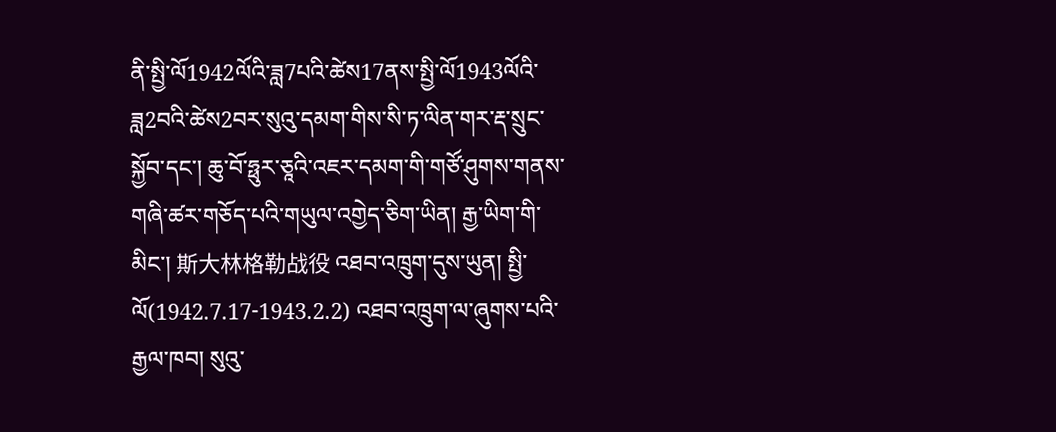ནི་སྤྱི་ལོ1942ལོའི་ཟླ7པའི་ཚེས17ནས་སྤྱི་ལོ1943ལོའི་ཟླ2བའི་ཚེས2བར་སུའུ་དམག་གིས་སི་ཏ་ལིན་གར་རྡ་སྲུང་སྐྱོབ་དང་། ཆུ་བོ་ཧྥུར་ཅཱའི་འཇར་དམག་གི་གཙོ་ཤུགས་གནས་གཞི་ཚར་གཅོད་པའི་གཡུལ་འགྱེད་ཅིག་ཡིན། རྒྱ་ཡིག་གི་མིང་། 斯大林格勒战役 འཐབ་འཁྲུག་དུས་ཡུན། སྤྱི་ལོ(1942.7.17-1943.2.2) འཐབ་འཁྲུག་ལ་ཞུགས་པའི་རྒྱལ་ཁབ། སུའུ་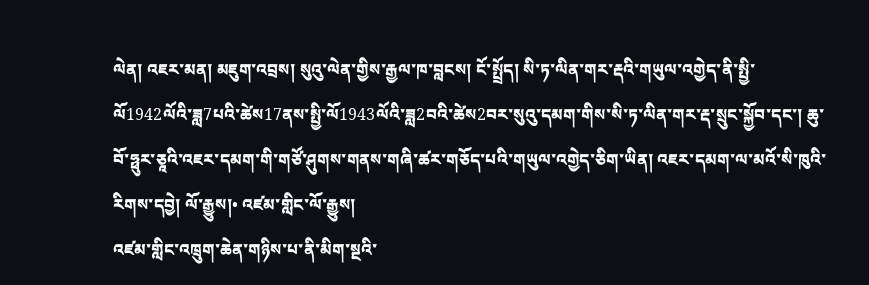ལེན། འཇར་མན། མཇུག་འབྲས། སུའུ་ལེན་གྱིས་རྒྱལ་ཁ་བླངས། ངོ་སྤྲོད། སི་ཏ་ལིན་གར་རྡའི་གཡུལ་འགྱེད་ནི་སྤྱི་ལོ1942ལོའི་ཟླ7པའི་ཚེས17ནས་སྤྱི་ལོ1943ལོའི་ཟླ2བའི་ཚེས2བར་སུའུ་དམག་གིས་སི་ཏ་ལིན་གར་རྡ་སྲུང་སྐྱོབ་དང་། ཆུ་བོ་ཧྥུར་ཅཱའི་འཇར་དམག་གི་གཙོ་ཤུགས་གནས་གཞི་ཚར་གཅོད་པའི་གཡུལ་འགྱེད་ཅིག་ཡིན། འཇར་དམག་ལ་མའོ་སི་ཁུའི་
རིགས་དབྱེ། ལོ་རྒྱུས།• འཛམ་གླིང་ལོ་རྒྱུས།
འཛམ་གླིང་འཁྲུག་ཆེན་གཉིས་པ་ནི་མིག་སྔའི་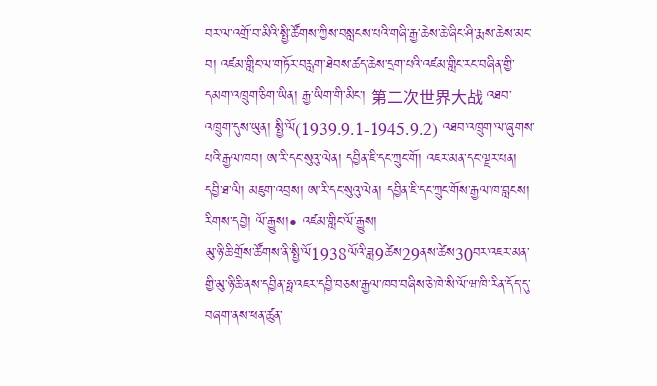བར་ལ་འགྲོ་བ་མིའི་སྤྱི་ཚོགས་ཀྱིས་བསླངས་པའི་གཞི་རྒྱ་ཆེས་ཆེ་ཞིང་ཤི་རྨས་ཆེས་མང་བ། འཛམ་གླིང་ལ་གཏོར་བརླག་ཐེབས་ཚད་ཆེས་དྲག་པའི་འཛམ་གླིང་རང་བཞིན་གྱི་དམག་འཁྲུག་ཅིག་ཡིན། རྒྱ་ཡིག་གི་མིང་། 第二次世界大战 འཐབ་འཁྲུག་དུས་ཡུན། སྤྱི་ལོ(1939.9.1-1945.9.2) འཐབ་འཁྲུག་ལ་ཞུགས་པའི་རྒྱལ་ཁབ། ཨ་རི་དང་སུའུ་ལེན། དབྱིན་ཇི་དང་ཀྲུང་གོ། འཇར་མན་དང་ལྗར་པན། དབྱི་ཐ་ལི། མཇུག་འབྲས། ཨ་རི་དང་སུའུ་ལེན། དབྱིན་ཇི་དང་ཀྲུང་གོས་རྒྱལ་ཁ་བླངས།
རིགས་དབྱེ། ལོ་རྒྱུས།• འཛམ་གླིང་ལོ་རྒྱུས།
མུ་ཉི་ཆི་གྲོས་ཚོགས་ནི་སྤྱི་ལོ1938ལོའི་ཟླ9ཚེས29ནས་ཚེས30བར་འཇར་མན་གྱི་མུ་ཉི་ཆི་ནས་དབྱིན་ཧྥ་འཇར་དབྱི་བཅས་རྒྱལ་ཁབ་བཞིས་ཅེ་ཁེ་སི་ལོ་ཝ་ཁི་རིན་དོད་དུ་བཞག་ནས་ཕན་ཚུན་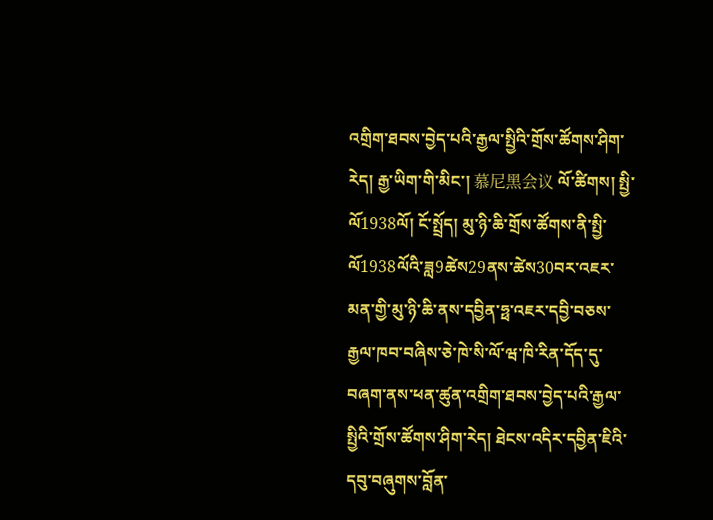འགྲིག་ཐབས་བྱེད་པའི་རྒྱལ་སྤྱིའི་གྲོས་ཚོགས་ཤིག་རེད། རྒྱ་ཡིག་གི་མིང་། 慕尼黑会议 ལོ་ཚིགས། སྤྱི་ལོ1938ལོ། ངོ་སྤྲོད། མུ་ཉི་ཆི་གྲོས་ཚོགས་ནི་སྤྱི་ལོ1938ལོའི་ཟླ9ཚེས29ནས་ཚེས30བར་འཇར་མན་གྱི་མུ་ཉི་ཆི་ནས་དབྱིན་ཧྥ་འཇར་དབྱི་བཅས་རྒྱལ་ཁབ་བཞིས་ཅེ་ཁེ་སི་ལོ་ཝ་ཁི་རིན་དོད་དུ་བཞག་ནས་ཕན་ཚུན་འགྲིག་ཐབས་བྱེད་པའི་རྒྱལ་སྤྱིའི་གྲོས་ཚོགས་ཤིག་རེད། ཐེངས་འདིར་དབྱིན་ཇིའི་དབུ་བཞུགས་བློན་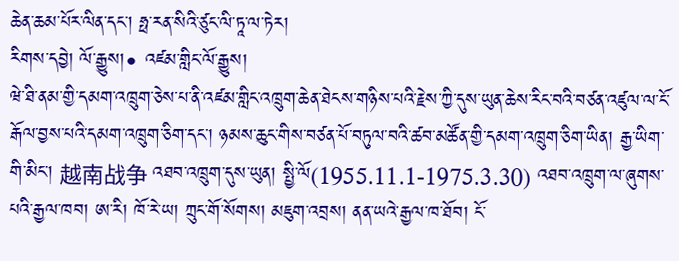ཆེན་ཆམ་པོར་ལིན་དང་། ཧྥ་རན་སིའི་ཙུང་ལི་ཏཱ་ལ་ཏེར།
རིགས་དབྱེ། ལོ་རྒྱུས།• འཛམ་གླིང་ལོ་རྒྱུས།
ཝེ་ཐི་ནམ་གྱི་དམག་འཁྲུག་ཅེས་པ་ནི་འཛམ་གླིང་འཁྲུག་ཆེན་ཐེངས་གཉིས་པའི་རྗེས་ཀྱི་དུས་ཡུན་ཆེས་རིང་བའི་བཙན་འཛུལ་ལ་ངོ་རྒོལ་བྱས་པའི་དམག་འཁྲུག་ཅིག་དང་། ཉམས་ཆུང་གིས་བཙན་པོ་བཏུལ་བའི་ཚབ་མཚོན་གྱི་དམག་འཁྲུག་ཅིག་ཡིན། རྒྱ་ཡིག་གི་མིང་། 越南战争 འཐབ་འཁྲུག་དུས་ཡུན། སྤྱི་ལོ(1955.11.1-1975.3.30) འཐབ་འཁྲུག་ལ་ཞུགས་པའི་རྒྱལ་ཁབ། ཨ་རི། ཁོ་རེ་ཡ། ཀྲུང་གོ་སོགས། མཇུག་འབྲས། ནན་ཡའེ་རྒྱལ་ཁ་ཐོབ། ངོ་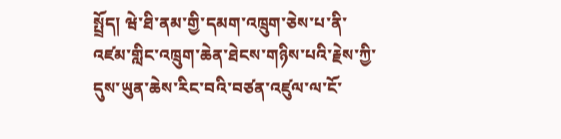སྤྲོད། ཝེ་ཐི་ནམ་གྱི་དམག་འཁྲུག་ཅེས་པ་ནི་འཛམ་གླིང་འཁྲུག་ཆེན་ཐེངས་གཉིས་པའི་རྗེས་ཀྱི་དུས་ཡུན་ཆེས་རིང་བའི་བཙན་འཛུལ་ལ་ངོ་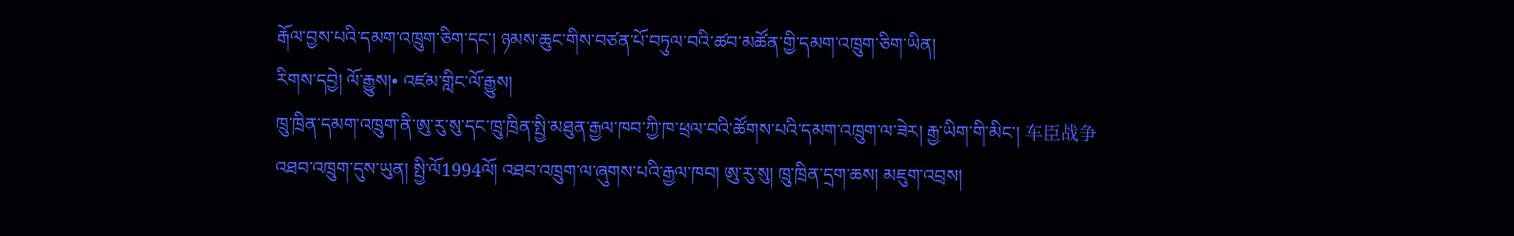རྒོལ་བྱས་པའི་དམག་འཁྲུག་ཅིག་དང་། ཉམས་ཆུང་གིས་བཙན་པོ་བཏུལ་བའི་ཚབ་མཚོན་གྱི་དམག་འཁྲུག་ཅིག་ཡིན།
རིགས་དབྱེ། ལོ་རྒྱུས།• འཛམ་གླིང་ལོ་རྒྱུས།
ཁྲུ་ཁྲིན་དམག་འཁྲུག་ནི་ཨུ་རུ་སུ་དང་ཁྲུ་ཁྲིན་སྤྱི་མཐུན་རྒྱལ་ཁབ་ཀྱི་ཁ་ཕྲལ་བའི་ཚོགས་པའི་དམག་འཁྲུག་ལ་ཟེར། རྒྱ་ཡིག་གི་མིང་། 车臣战争 འཐབ་འཁྲུག་དུས་ཡུན། སྤྱི་ལོ1994ལོ། འཐབ་འཁྲུག་ལ་ཞུགས་པའི་རྒྱལ་ཁབ། ཨུ་རུ་སུ། ཁྲུ་ཁྲིན་དྲག་ཆས། མཇུག་འབྲས།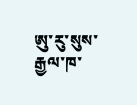ཨུ་རུ་སུས་རྒྱལ་ཁ་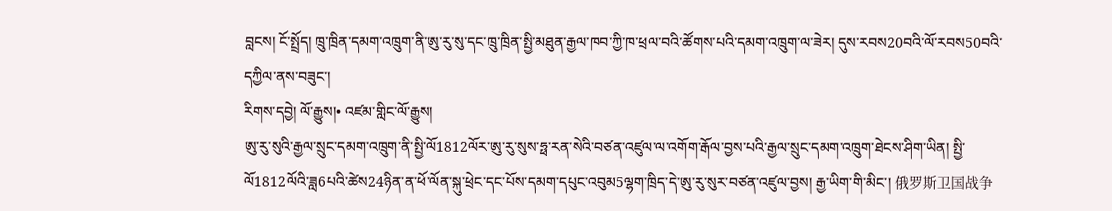བླངས། ངོ་སྤྲོད། ཁྲུ་ཁྲིན་དམག་འཁྲུག་ནི་ཨུ་རུ་སུ་དང་ཁྲུ་ཁྲིན་སྤྱི་མཐུན་རྒྱལ་ཁབ་ཀྱི་ཁ་ཕྲལ་བའི་ཚོགས་པའི་དམག་འཁྲུག་ལ་ཟེར། དུས་རབས20བའི་ལོ་རབས50བའི་དཀྱིལ་ནས་བཟུང་།
རིགས་དབྱེ། ལོ་རྒྱུས།• འཛམ་གླིང་ལོ་རྒྱུས།
ཨུ་རུ་སུའི་རྒྱལ་སྲུང་དམག་འཁྲུག་ནི་སྤྱི་ལོ1812ལོར་ཨུ་རུ་སུས་ཧྥ་རན་སེའི་བཙན་འཛུལ་ལ་འགོག་རྒོལ་བྱས་པའི་རྒྱལ་སྲུང་དམག་འཁྲུག་ཐེངས་ཤིག་ཡིན། སྤྱི་ལོ1812ལོའི་ཟླ6པའི་ཚེས24ཉིན་ན་ཕོ་ལོན་སྐུ་ཕྲེང་དང་པོས་དམག་དཔུང་འབུམ5ལྷག་ཁྲིད་དེ་ཨུ་རུ་སུར་བཙན་འཛུལ་བྱས། རྒྱ་ཡིག་གི་མིང་། 俄罗斯卫国战争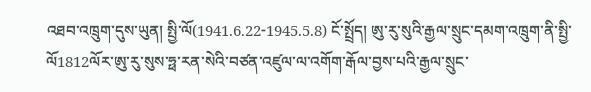འཐབ་འཁྲུག་དུས་ཡུན། སྤྱི་ལོ(1941.6.22-1945.5.8) ངོ་སྤྲོད། ཨུ་རུ་སུའི་རྒྱལ་སྲུང་དམག་འཁྲུག་ནི་སྤྱི་ལོ1812ལོར་ཨུ་རུ་སུས་ཧྥ་རན་སེའི་བཙན་འཛུལ་ལ་འགོག་རྒོལ་བྱས་པའི་རྒྱལ་སྲུང་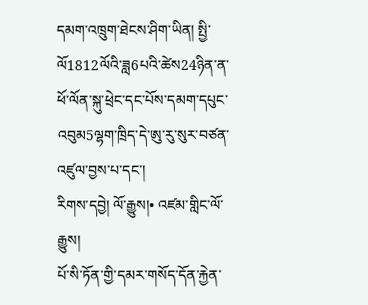དམག་འཁྲུག་ཐེངས་ཤིག་ཡིན། སྤྱི་ལོ1812ལོའི་ཟླ6པའི་ཚེས24ཉིན་ན་ཕོ་ལོན་སྐུ་ཕྲེང་དང་པོས་དམག་དཔུང་འབུམ5ལྷག་ཁྲིད་དེ་ཨུ་རུ་སུར་བཙན་འཛུལ་བྱས་པ་དང་།
རིགས་དབྱེ། ལོ་རྒྱུས།• འཛམ་གླིང་ལོ་རྒྱུས།
པོ་སི་ཏོན་གྱི་དམར་གསོད་དོན་རྐྱེན་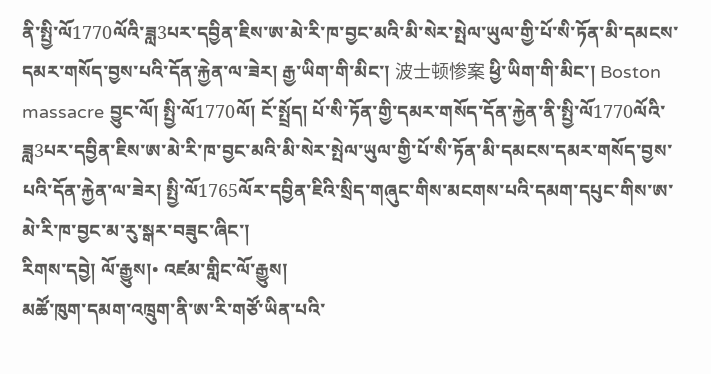ནི་སྤྱི་ལོ1770ལོའི་ཟླ3པར་དབྱིན་ཇིས་ཨ་མེ་རི་ཁ་བྱང་མའི་མི་སེར་སྤེལ་ཡུལ་གྱི་པོ་སི་ཏོན་མི་དམངས་དམར་གསོད་བྱས་པའི་དོན་རྐྱེན་ལ་ཟེར། རྒྱ་ཡིག་གི་མིང་། 波士顿惨案 ཕྱི་ཡིག་གི་མིང་། Boston massacre བྱུང་ལོ། སྤྱི་ལོ1770ལོ། ངོ་སྤྲོད། པོ་སི་ཏོན་གྱི་དམར་གསོད་དོན་རྐྱེན་ནི་སྤྱི་ལོ1770ལོའི་ཟླ3པར་དབྱིན་ཇིས་ཨ་མེ་རི་ཁ་བྱང་མའི་མི་སེར་སྤེལ་ཡུལ་གྱི་པོ་སི་ཏོན་མི་དམངས་དམར་གསོད་བྱས་པའི་དོན་རྐྱེན་ལ་ཟེར། སྤྱི་ལོ1765ལོར་དབྱིན་ཇིའི་སྲིད་གཞུང་གིས་མངགས་པའི་དམག་དཔུང་གིས་ཨ་མེ་རི་ཁ་བྱང་མ་རུ་སྒར་བཟུང་ཞིང་།
རིགས་དབྱེ། ལོ་རྒྱུས།• འཛམ་གླིང་ལོ་རྒྱུས།
མཚོ་ཁུག་དམག་འཁྲུག་ནི་ཨ་རི་གཙོ་ཡིན་པའི་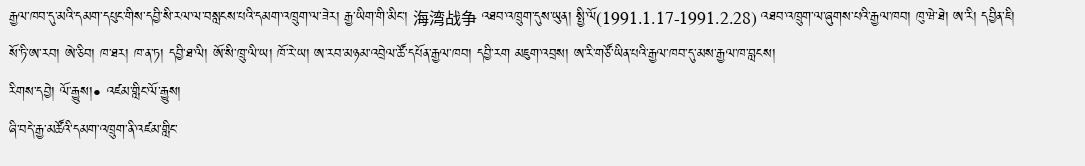རྒྱལ་ཁབ་དུ་མའི་དམག་དཔུང་གིས་དབྱི་སི་རལ་ལ་བསླངས་པའི་དམག་འཁྲུག་ལ་ཟེར། རྒྱ་ཡིག་གི་མིང་། 海湾战争 འཐབ་འཁྲུག་དུས་ཡུན། སྤྱི་ལོ(1991.1.17-1991.2.28) འཐབ་འཁྲུག་ལ་ཞུགས་པའི་རྒྱལ་ཁབ། ཁུ་ཝེ་ཐེ། ཨ་རི། དབྱིན་ཇི། སོ་ཏི་ཨ་རབ། ཨེ་ཅིབ། ཁ་ཐར། ཁ་ན་ཏ། དབྱི་ཐ་ལི། ཨོ་སི་ཁྲུ་ལི་ཡ། ཁོ་རེ་ཡ། ཨ་རབ་མཉམ་འབྲེལ་ཚོ་དཔོན་རྒྱལ་ཁབ། དབྱི་རག མཇུག་འབྲས། ཨ་རི་གཙོ་ཡིན་པའི་རྒྱལ་ཁབ་དུ་མས་རྒྱལ་ཁ་བླངས།
རིགས་དབྱེ། ལོ་རྒྱུས།• འཛམ་གླིང་ལོ་རྒྱུས།
ཞི་བདེ་རྒྱ་མཚོའི་དམག་འཁྲུག་ནི་འཛམ་གླིང་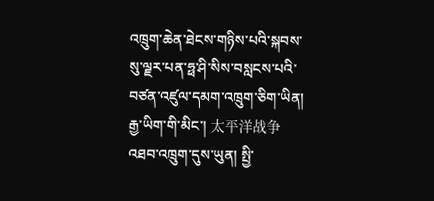འཁྲུག་ཆེན་ཐེངས་གཉིས་པའི་སྐབས་སུ་ལྗར་པན་ཧྥ་ཤི་སིས་བསླངས་པའི་བཙན་འཛུལ་དམག་འཁྲུག་ཅིག་ཡིན། རྒྱ་ཡིག་གི་མིང་། 太平洋战争 འཐབ་འཁྲུག་དུས་ཡུན། སྤྱི་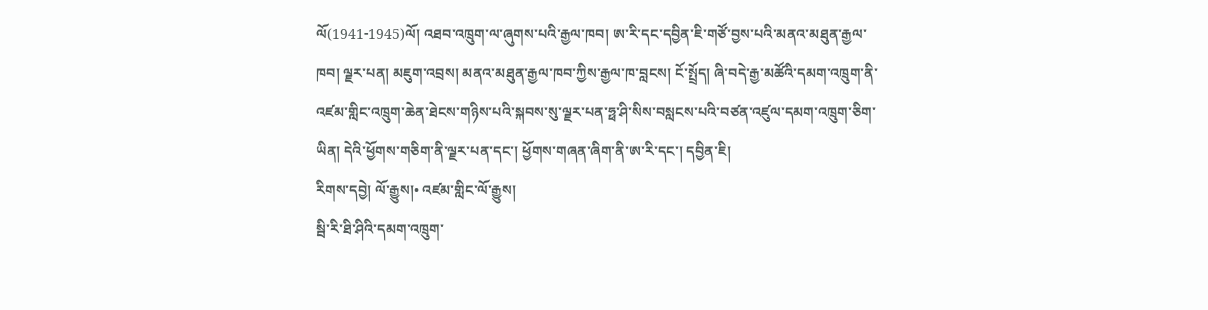ལོ(1941-1945)ལོ། འཐབ་འཁྲུག་ལ་ཞུགས་པའི་རྒྱལ་ཁབ། ཨ་རི་དང་དབྱིན་ཇི་གཙོ་བྱས་པའི་མནའ་མཐུན་རྒྱལ་ཁབ། ལྗར་པན། མཇུག་འབྲས། མནའ་མཐུན་རྒྱལ་ཁབ་ཀྱིས་རྒྱལ་ཁ་བླངས། ངོ་སྤྲོད། ཞི་བདེ་རྒྱ་མཚོའི་དམག་འཁྲུག་ནི་འཛམ་གླིང་འཁྲུག་ཆེན་ཐེངས་གཉིས་པའི་སྐབས་སུ་ལྗར་པན་ཧྥ་ཤི་སིས་བསླངས་པའི་བཙན་འཛུལ་དམག་འཁྲུག་ཅིག་ཡིན། དེའི་ཕྱོགས་གཅིག་ནི་ལྗར་པན་དང་། ཕྱོགས་གཞན་ཞིག་ནི་ཨ་རི་དང་། དབྱིན་ཇི།
རིགས་དབྱེ། ལོ་རྒྱུས།• འཛམ་གླིང་ལོ་རྒྱུས།
སྦི་རི་ཐི་ཤིའི་དམག་འཁྲུག་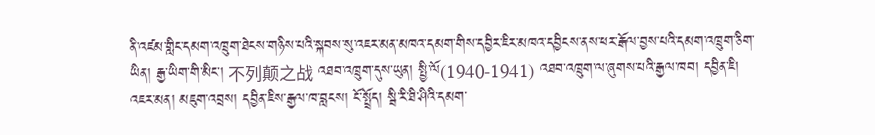ནི་འཛམ་གླིང་དམག་འཁྲུག་ཐེངས་གཉིས་པའི་སྐབས་སུ་འཇར་མན་མཁའ་དམག་གིས་དབྱིར་ཇིར་མཁའ་དབྱིངས་ནས་ཕར་རྒོལ་བྱས་པའི་དམག་འཁྲུག་ཅིག་ཡིན། རྒྱ་ཡིག་གི་མིང་། 不列颠之战 འཐབ་འཁྲུག་དུས་ཡུན། སྤྱི་ལོ(1940-1941) འཐབ་འཁྲུག་ལ་ཞུགས་པའི་རྒྱལ་ཁབ། དབྱིན་ཇི། འཇར་མན། མཇུག་འབྲས། དབྱིན་ཇིས་རྒྱལ་ཁ་བླངས། ངོ་སྤྲོད། སྦི་རི་ཐི་ཤིའི་དམག་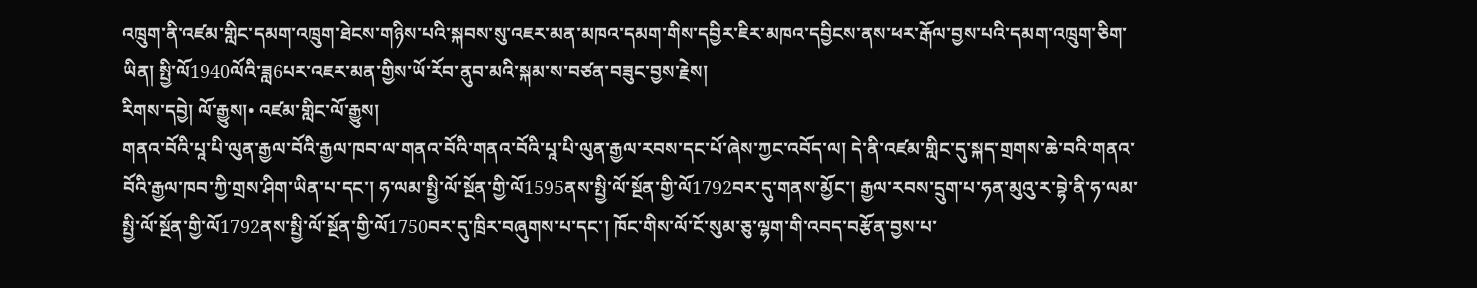འཁྲུག་ནི་འཛམ་གླིང་དམག་འཁྲུག་ཐེངས་གཉིས་པའི་སྐབས་སུ་འཇར་མན་མཁའ་དམག་གིས་དབྱིར་ཇིར་མཁའ་དབྱིངས་ནས་ཕར་རྒོལ་བྱས་པའི་དམག་འཁྲུག་ཅིག་ཡིན། སྤྱི་ལོ1940ལོའི་ཟླ6པར་འཇར་མན་གྱིས་ཡོ་རོབ་ནུབ་མའི་སྐམ་ས་བཙན་བཟུང་བྱས་རྗེས།
རིགས་དབྱེ། ལོ་རྒྱུས།• འཛམ་གླིང་ལོ་རྒྱུས།
གནའ་བོའི་པཱ་པི་ལུན་རྒྱལ་བོའི་རྒྱལ་ཁབ་ལ་གནའ་བོའི་གནའ་བོའི་པཱ་པི་ལུན་རྒྱལ་རབས་དང་པོ་ཞེས་ཀྱང་འབོད་ལ། དེ་ནི་འཛམ་གླིང་དུ་སྐད་གྲགས་ཆེ་བའི་གནའ་བོའི་རྒྱལ་ཁབ་ཀྱི་གྲས་ཤིག་ཡིན་པ་དང་། ཧ་ལམ་སྤྱི་ལོ་སྔོན་གྱི་ལོ1595ནས་སྤྱི་ལོ་སྔོན་གྱི་ལོ1792བར་དུ་གནས་མྱོང་། རྒྱལ་རབས་དྲུག་པ་ཧན་མུའུ་ར་བྷེ་ནི་ཧ་ལམ་སྤྱི་ལོ་སྔོན་གྱི་ལོ1792ནས་སྤྱི་ལོ་སྔོན་གྱི་ལོ1750བར་དུ་ཁྲིར་བཞུགས་པ་དང་། ཁོང་གིས་ལོ་ངོ་སུམ་ཅུ་ལྷག་གི་འབད་བརྩོན་བྱས་པ་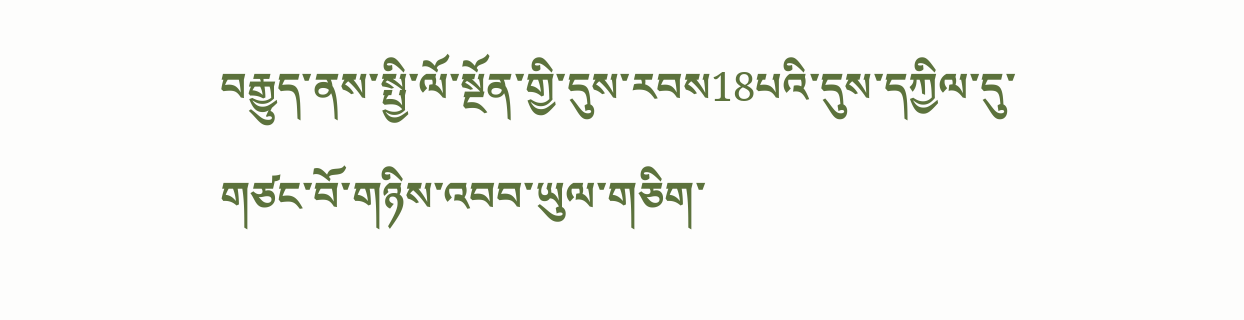བརྒྱུད་ནས་སྤྱི་ལོ་སྔོན་གྱི་དུས་རབས18པའི་དུས་དཀྱིལ་དུ་གཙང་བོ་གཉིས་འབབ་ཡུལ་གཅིག་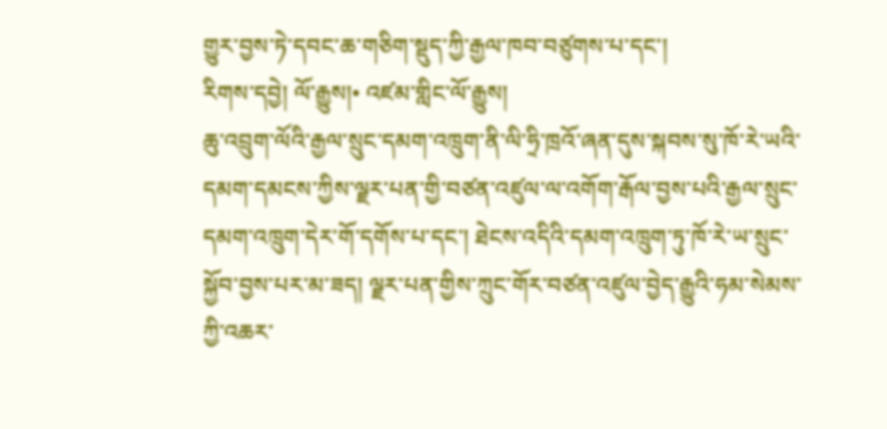གྱུར་བྱས་ཏེ་དབང་ཆ་གཅིག་སྡུད་ཀྱི་རྒྱལ་ཁབ་བཙུགས་པ་དང་།
རིགས་དབྱེ། ལོ་རྒྱུས།• འཛམ་གླིང་ལོ་རྒྱུས།
ཆུ་འབྲུག་ལོའི་རྒྱལ་སྲུང་དམག་འཁྲུག་ནི་ལི་ཧྲི་ཁྲའོ་ཞན་དུས་སྐབས་སུ་ཁོ་རེ་ཡའི་དམག་དམངས་ཀྱིས་ལྗར་པན་གྱི་བཙན་འཛུལ་ལ་འགོག་རྒོལ་བྱས་པའི་རྒྱལ་སྲུང་དམག་འཁྲུག་དེར་གོ་དགོས་པ་དང་། ཐེངས་འདིའི་དམག་འཁྲུག་ཏུ་ཁོ་རེ་ཡ་སྲུང་སྐྱོབ་བྱས་པར་མ་ཟད། ལྗར་པན་གྱིས་ཀྲུང་གོར་བཙན་འཛུལ་བྱེད་རྒྱུའི་ཧམ་སེམས་ཀྱི་འཆར་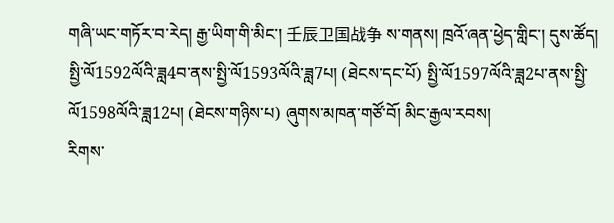གཞི་ཡང་གཏོར་བ་རེད། རྒྱ་ཡིག་གི་མིང་། 壬辰卫国战争 ས་གནས། ཁྲའོ་ཞན་ཕྱེད་གླིང་། དུས་ཚོད། སྤྱི་ལོ1592ལོའི་ཟླ4བ་ནས་སྤྱི་ལོ1593ལོའི་ཟླ7པ། (ཐེངས་དང་པོ) སྤྱི་ལོ1597ལོའི་ཟླ2པ་ནས་སྤྱི་ལོ1598ལོའི་ཟླ12པ། (ཐེངས་གཉིས་པ) ཞུགས་མཁན་གཙོ་བོ། མིང་རྒྱལ་རབས།
རིགས་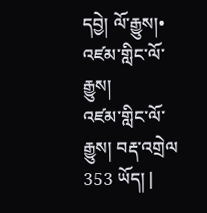དབྱེ། ལོ་རྒྱུས།• འཛམ་གླིང་ལོ་རྒྱུས།
འཛམ་གླིང་ལོ་རྒྱུས། བརྡ་འགྲེལ 353 ཡོད། |